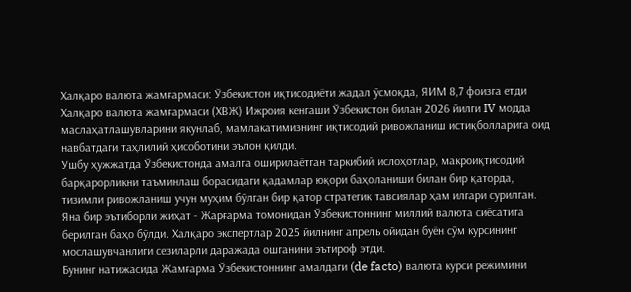Халқаро валюта жамғармаси: Ўзбекистон иқтисодиёти жадал ўсмоқда, ЯИМ 8,7 фоизга етди
Халқаро валюта жамғармаси (ХВЖ) Ижроия кенгаши Ўзбекистон билан 2026 йилги IV модда маслаҳатлашувларини якунлаб, мамлакатимизнинг иқтисодий ривожланиш истиқболларига оид навбатдаги таҳлилий ҳисоботини эълон қилди.
Ушбу ҳужжатда Ўзбекистонда амалга оширилаётган таркибий ислоҳотлар, макроиқтисодий барқарорликни таъминлаш борасидаги қадамлар юқори баҳоланиши билан бир қаторда, тизимли ривожланиш учун муҳим бўлган бир қатор стратегик тавсиялар ҳам илгари сурилган.
Яна бир эътиборли жиҳат - Жарғарма томонидан Ўзбекистоннинг миллий валюта сиёсатига берилган баҳо бўлди. Халқаро экспертлар 2025 йилнинг апрель ойидан буён сўм курсининг мослашувчанлиги сезиларли даражада ошганини эътироф этди.
Бунинг натижасида Жамғарма Ўзбекистоннинг амалдаги (de facto) валюта курси режимини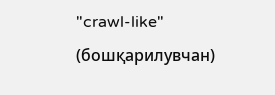"crawl-like" (бошқарилувчан)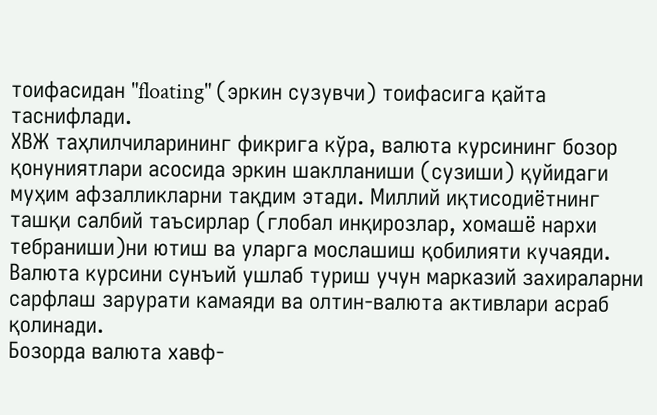тоифасидан "floating" (эркин сузувчи) тоифасига қайта таснифлади.
ХВЖ таҳлилчиларининг фикрига кўра, валюта курсининг бозор қонуниятлари асосида эркин шаклланиши (сузиши) қуйидаги муҳим афзалликларни тақдим этади. Миллий иқтисодиётнинг ташқи салбий таъсирлар (глобал инқирозлар, хомашё нархи тебраниши)ни ютиш ва уларга мослашиш қобилияти кучаяди. Валюта курсини сунъий ушлаб туриш учун марказий захираларни сарфлаш зарурати камаяди ва олтин-валюта активлари асраб қолинади.
Бозорда валюта хавф-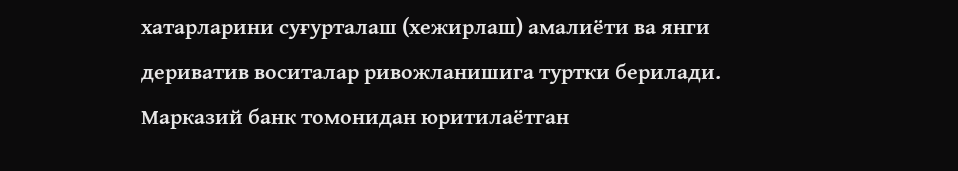хатарларини суғурталаш (хежирлаш) амалиёти ва янги дериватив воситалар ривожланишига туртки берилади.
Марказий банк томонидан юритилаётган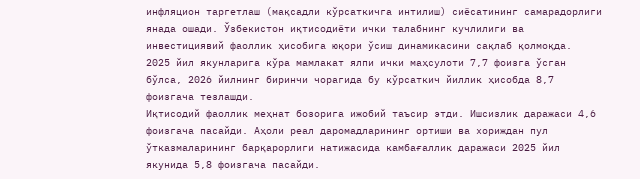инфляцион таргетлаш (мақсадли кўрсаткичга интилиш) сиёсатининг самарадорлиги янада ошади. Ўзбекистон иқтисодиёти ички талабнинг кучлилиги ва инвестициявий фаоллик ҳисобига юқори ўсиш динамикасини сақлаб қолмоқда.
2025 йил якунларига кўра мамлакат ялпи ички маҳсулоти 7,7 фоизга ўсган бўлса, 2026 йилнинг биринчи чорагида бу кўрсаткич йиллик ҳисобда 8,7 фоизгача тезлашди.
Иқтисодий фаоллик меҳнат бозорига ижобий таъсир этди. Ишсизлик даражаси 4,6 фоизгача пасайди. Аҳоли реал даромадларининг ортиши ва хориждан пул ўтказмаларининг барқарорлиги натижасида камбағаллик даражаси 2025 йил якунида 5,8 фоизгача пасайди.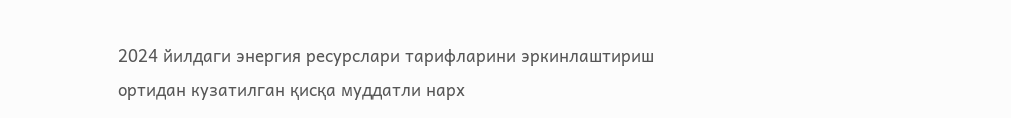2024 йилдаги энергия ресурслари тарифларини эркинлаштириш ортидан кузатилган қисқа муддатли нарх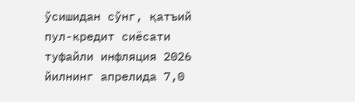ўсишидан сўнг, қатъий пул-кредит сиёсати туфайли инфляция 2026 йилнинг апрелида 7,0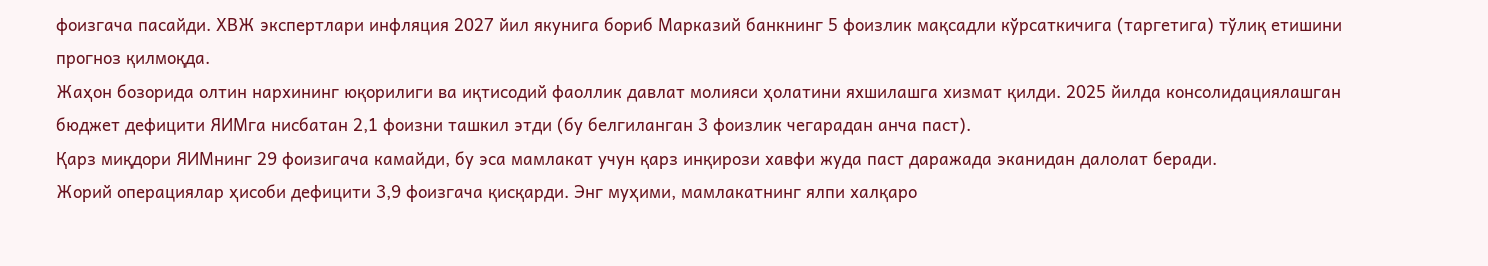фоизгача пасайди. ХВЖ экспертлари инфляция 2027 йил якунига бориб Марказий банкнинг 5 фоизлик мақсадли кўрсаткичига (таргетига) тўлиқ етишини прогноз қилмоқда.
Жаҳон бозорида олтин нархининг юқорилиги ва иқтисодий фаоллик давлат молияси ҳолатини яхшилашга хизмат қилди. 2025 йилда консолидациялашган бюджет дефицити ЯИМга нисбатан 2,1 фоизни ташкил этди (бу белгиланган 3 фоизлик чегарадан анча паст).
Қарз миқдори ЯИМнинг 29 фоизигача камайди, бу эса мамлакат учун қарз инқирози хавфи жуда паст даражада эканидан далолат беради.
Жорий операциялар ҳисоби дефицити 3,9 фоизгача қисқарди. Энг муҳими, мамлакатнинг ялпи халқаро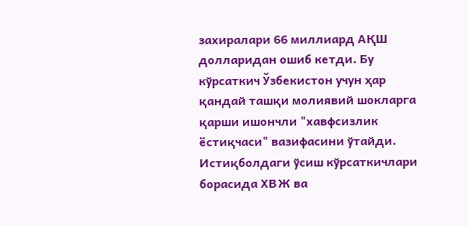захиралари 66 миллиард АҚШ долларидан ошиб кетди. Бу кўрсаткич Ўзбекистон учун ҳар қандай ташқи молиявий шокларга қарши ишончли "хавфсизлик ёстиқчаси" вазифасини ўтайди.
Истиқболдаги ўсиш кўрсаткичлари борасида ХВЖ ва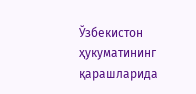Ўзбекистон ҳукуматининг қарашларида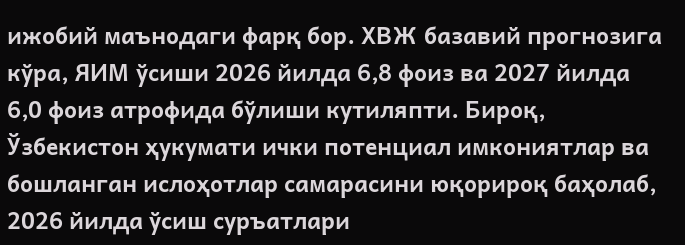ижобий маънодаги фарқ бор. ХВЖ базавий прогнозига кўра, ЯИМ ўсиши 2026 йилда 6,8 фоиз ва 2027 йилда 6,0 фоиз атрофида бўлиши кутиляпти. Бироқ, Ўзбекистон ҳукумати ички потенциал имкониятлар ва бошланган ислоҳотлар самарасини юқорироқ баҳолаб, 2026 йилда ўсиш суръатлари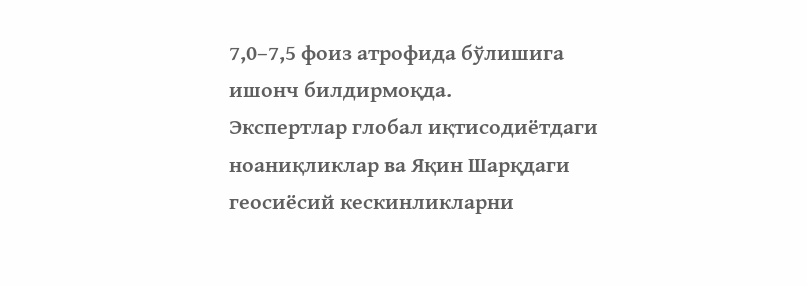7,0–7,5 фоиз атрофида бўлишига ишонч билдирмоқда.
Экспертлар глобал иқтисодиётдаги ноаниқликлар ва Яқин Шарқдаги геосиёсий кескинликларни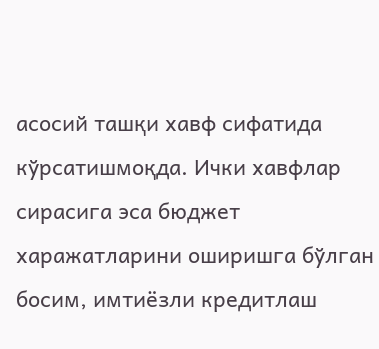асосий ташқи хавф сифатида кўрсатишмоқда. Ички хавфлар сирасига эса бюджет харажатларини оширишга бўлган босим, имтиёзли кредитлаш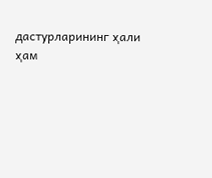дастурларининг ҳали ҳам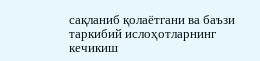сақланиб қолаётгани ва баъзи таркибий ислоҳотларнинг кечикиш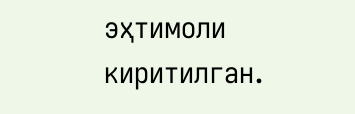эҳтимоли киритилган.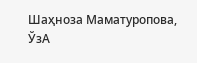Шаҳноза Маматуропова,
ЎзА